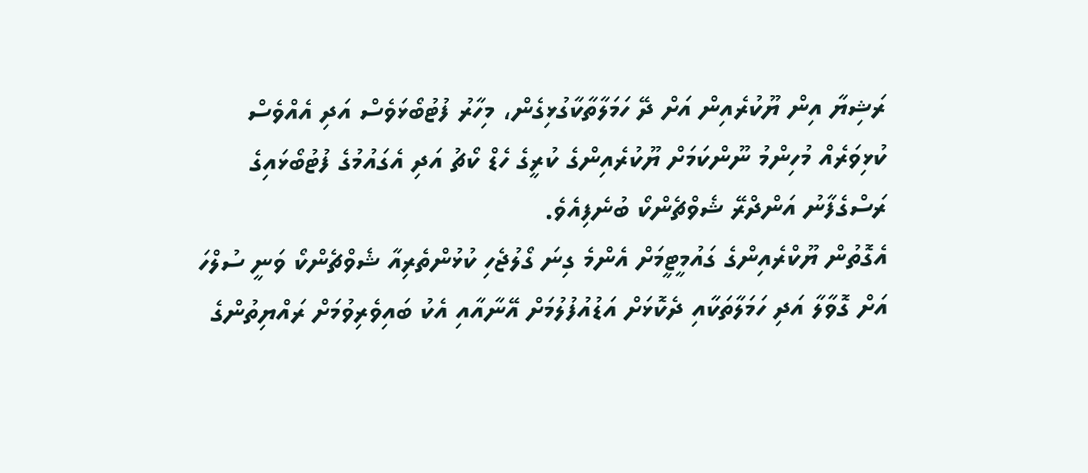ރަޝިޔާ އިން ޔޫކުރެއިން އަށް ދޭ ހަމަލާތާކާގުޅިގެން، މިހާރު ފުޓުބޯޅަވެސް އަދި އެއްވެސް ކުޅިވަރެއް މުހިންމު ނޫންކަމަށް ޔޫކުރެއިންގެ ކުރީގެ ހެޑް ކޯޗު އަދި އެގައުމުގެ ފުޓުބޯޅައިގެ ރަސްގެފާނު އަންދްރޭ ޝެވްޗެންކޯ ބުނެފިއެވެ.
އެގޮތުން ޔޫކްރެއިންގެ ގައުމީޓީމަށް އެންމެ ގިނަ ގޯލުޖެހި ކުޅުންތެރިއާ ޝެވްޗެންކޯ ވަނީ ސުލްހަ އަށް ގޮވާލާ އަދި ހަމަލާތަކާއި ދެކޮޅަށް އަޑުއުފުލުމަށް އޭނާއާއި އެކު ބައިވެރިވުމަށް ރައްޔިތުންގެ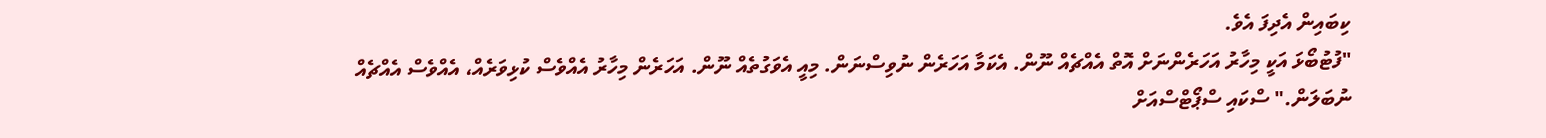ކިބައިން އެދިފަ އެވެ.
"ފުޓުބޯޅަ އަކީ މިހާރު އަހަރެންނަށް އޮތް އެއްޗެއް ނޫން. އެކަމާ އަހަރެން ނުވިސްނަން. މިއީ އެވަގުތެއް ނޫން. އަހަރެން މިހާރު އެއްވެސް ކުޅިވަރެއް، އެއްވެސް އެއްޗެއް ނުބަލަން." ސްކައި ސްޕޯޓްސްއަށް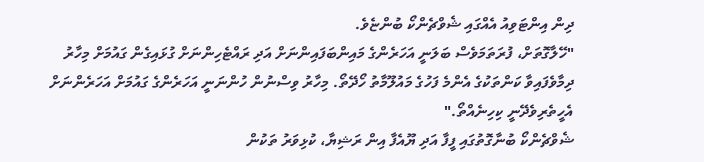ދިން އިންޓަވިއު އެއްގައި ޝެވްޗެންކޯ ބުންޏެވެ.
"ހޭލާގޮތަށް، ފުރަތަމަވެސް ބަލަނީ އަހަރެންގެ މައިންބަފައިންނަށް އަދި ރައްޓެހިންނަށް ގުޅައިގެން ގައުމަށް މިހާރު ދިމާވެފައިވާ ކަންތަކުގެ އެންމެ ފަހުގެ މައުލޫމާތު ހޯދޭތޯ. މިހާރު ވިސްނުން ހުންނަނީ އަހަރެންގެ ގައުމަށް އަހަރެންނަށް އެހީތެރިވެދޭނީ ކިހިނެއްތޯ."
ޝެވްޗެންކޯ ބުނާގޮތުގައި ފީފާ އަދި ޔޫއެފާ އިން ރަޝިޔާ، ކުޅިވަރު ތަކުން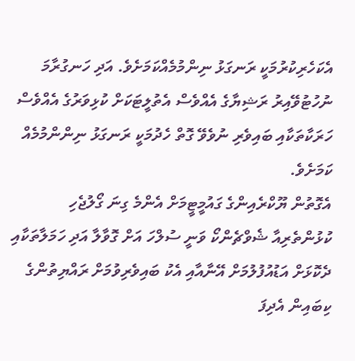އެކަހެރިކުރުމަކީ ރަނގަޅު ނިންމުމެއްކަމަށެވެ. އަދި ހަނގުރާމަ ނުހުޓުވޭއިރު ރަޝިޔާގެ އެއްވެސް އެތުލީޓަކަށް ކުޅިވަރުގެ އެއްވެސް ހަރަކާތަކާއި ބައިވެރި ނުވެވޭ ގޮތް ހެދުމަކީ ރަނގަޅު ނިންންމުމެއް ކަމަށެވެ.
އެގޮތުން ޔޫކްރެއިންގެ ގައުމީޓީމަށް އެންމެ ގިނަ ގޯލުޖެހި ކުޅުންތެރިއާ ޝެވްޗެންކޯ ވަނީ ސުލްހަ އަށް ގޮވާލާ އަދި ހަމަލާތަކާއި ދެކޮޅަށް އަޑުއުފުލުމަށް އޭނާއާއި އެކު ބައިވެރިވުމަށް ރައްޔިތުންގެ ކިބައިން އެދިފަ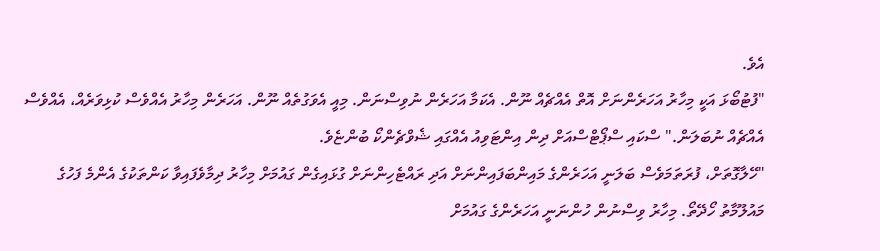އެވެ.
"ފުޓުބޯޅަ އަކީ މިހާރު އަހަރެންނަށް އޮތް އެއްޗެއް ނޫން. އެކަމާ އަހަރެން ނުވިސްނަން. މިއީ އެވަގުތެއް ނޫން. އަހަރެން މިހާރު އެއްވެސް ކުޅިވަރެއް، އެއްވެސް އެއްޗެއް ނުބަލަން." ސްކައި ސްޕޯޓްސްއަށް ދިން އިންޓަވިއު އެއްގައި ޝެވްޗެންކޯ ބުންޏެވެ.
"ހޭލާގޮތަށް، ފުރަތަމަވެސް ބަލަނީ އަހަރެންގެ މައިންބަފައިންނަށް އަދި ރައްޓެހިންނަށް ގުޅައިގެން ގައުމަށް މިހާރު ދިމާވެފައިވާ ކަންތަކުގެ އެންމެ ފަހުގެ މައުލޫމާތު ހޯދޭތޯ. މިހާރު ވިސްނުން ހުންނަނީ އަހަރެންގެ ގައުމަށް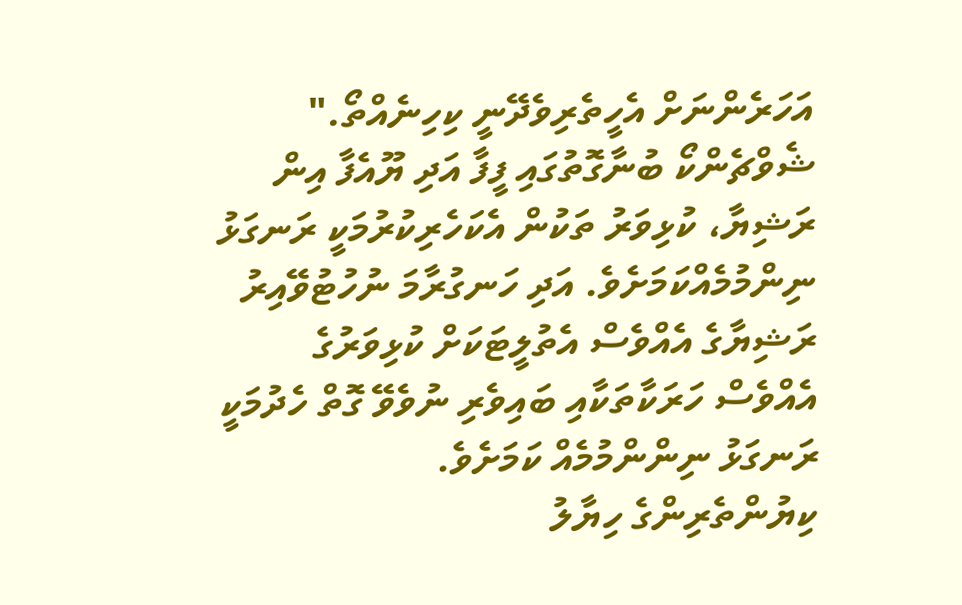އަހަރެންނަށް އެހީތެރިވެދޭނީ ކިހިނެއްތޯ."
ޝެވްޗެންކޯ ބުނާގޮތުގައި ފީފާ އަދި ޔޫއެފާ އިން ރަޝިޔާ، ކުޅިވަރު ތަކުން އެކަހެރިކުރުމަކީ ރަނގަޅު ނިންމުމެއްކަމަށެވެ. އަދި ހަނގުރާމަ ނުހުޓުވޭއިރު ރަޝިޔާގެ އެއްވެސް އެތުލީޓަކަށް ކުޅިވަރުގެ އެއްވެސް ހަރަކާތަކާއި ބައިވެރި ނުވެވޭ ގޮތް ހެދުމަކީ ރަނގަޅު ނިންންމުމެއް ކަމަށެވެ.
ކިޔުންތެރިންގެ ހިޔާލު